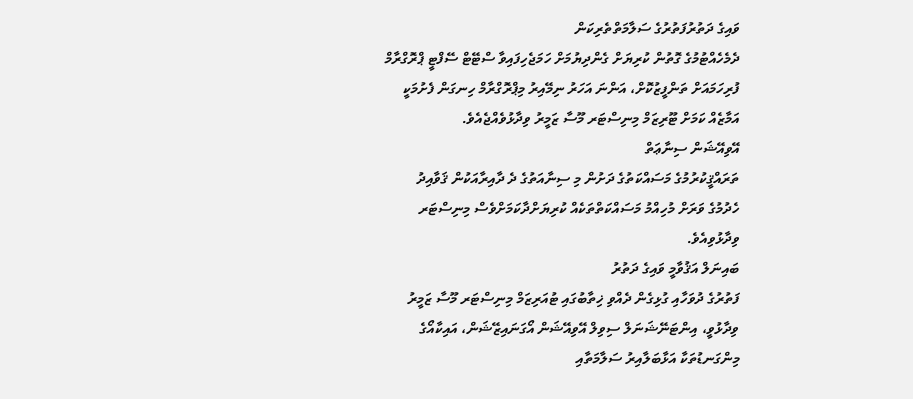ވައިގެ ދަތުރުފަތުރުގެ ސަލާމަތްތެރިކަން
ދެމެހެއްޓުމުގެ ގޮތުން ކުރިޔަށް ގެންދިޔުމަށް ހަމަޖެހިފައިވާ ސްޓޭޓް ސޭފްޓީ ޕްރޮގްރާމް
ފުރިހަމައަށް ތަންފީޒުކޮށް، އަންނަ އަހަރު ނިމޭއިރު މިޕްރޮގްރާމް ހިނގަން ފެށުމަކީ
އަމާޒެއް ކަމަށް ޓޫރިޒަމް މިނިސްޓަރ މޫސާ ޒަމީރު ވިދާޅުވެއްޖެއެވެ.
އޭވިއޭޝަން ސިނާޢަތް
ތަރައްޤީކުރުމުގެ މަސައްކަތުގެ ދަށުން މި ސިނާއަތުގެ ދެ ދާއިރާއަކުން ޤަވާއިދު
ހެދުމުގެ ވަރަށް މުހިއްމު މަސައްކަތްތަކެއް ކުރިޔަށްދާކަމަށްވެސް މިނިސްޓަރ
ވިދާޅުވިއެވެ.
ބައިނަލް އަޤުވާމީ ވައިގެ ދަތުރު
ފަތުރުގެ ދުވަހާއި ގުޅިގެން ދެއްވި ޚިތާބުގައި ޓުއަރިޒަމް މިނިސްޓަރ މޫސާ ޒަމީރު
ވިދާޅުވީ، އިންޓަނޭޝަނަލް ސިވިލް އޭވިއޭޝަން އޯގަނައިޒޭޝަން، އައިކާއޯގެ
މިންގަނޑުތަކާ އަޅާބަލާއިރު ސަލާމަތާއި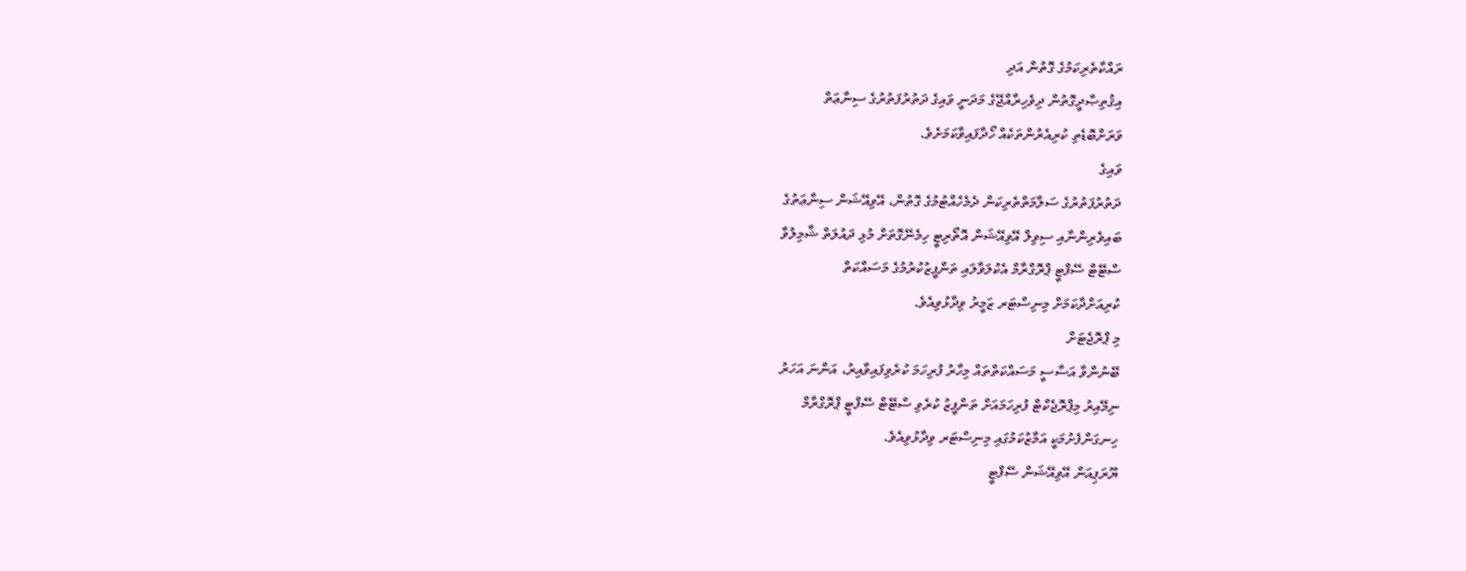ރައްކާތެރިކަމުގެ ގޮތުން އަދި
އިޤުތިޞާދީގޮތުން ދިވެހިރާއްޖޭގެ މަދަނީ ވައިގެ ދަތުރުފަތުރުގެ ސިނާޢަތް
ވަރަށްބޮޑެތި ކުރިއެރުންތަކެއް ހޯދާފައިވާކަމަށެވެ.
ވައިގެ
ދަތުރުފަތުރުގެ ސަލާމަތްތެރިކަން ދެމެހެއްޓުމުގެ ގޮތުން، އޭވިއޭޝަން ސިނާޢަތުގެ
ބައިވެރިންނާއި ސިވިލް އޭވިއޭޝަން އޮތޯރިޓީ ހިމެނޭގޮތަށް މުޅި ދައުލަތް ޝާމިލުވާ
ސްޓޭޓް ސޭފްޓީ ޕްރޮގްރާމް އެކުލަވާލައި ތަންފީޒުކުރުމުގެ މަސައްކަތް
ކުރިއަށްދާކަމަށް މިނިސްޓަރ ޒަމީރު ވިދާޅުވިއެވެ.
މި ޕްރޮޖެޓަށް
ބޭނުންވާ އަސާސީ މަސައްކަތްތައް މިހާރު ފުރިހަމަ ކުރެވިފައިވާއިރު، އަންނަ އަހަރު
ނިމޭއިރު މިޕްރޮޖެކްޓް ފުރިހަމައަށް ތަންފީޒު ކުރެވި ސްޓޭޓް ސޭފްޓީ ޕްރޮގްރާމް
ހިނގަންފެށުމަކީ އަމާޒުކަމުގައި މިނިސްޓަރ ވިދާޅުވިއެވެ.
ޔޫރަޕިއަން އޭވިއޭޝަން ސޭފްޓީ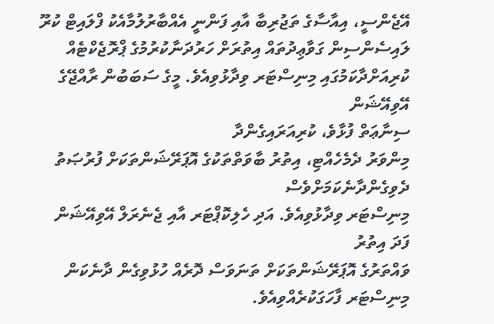އޭޖެންސީ، އިއާސާގެ ތަޖުރިބާ އާއި ފަންނީ އެއްބާރުލުމާއެކު ފްލައިޓް ކުރޫ
ލައިސެންސިން ގަވާޢިދުތައް އިތުރަށް ހަރުދަނާކުރުމުގެ ޕްރޮޖެކްޓެއް
ކުރިއަށްދާކަމުގައި މިނިސްޓަރ ވިދާޅުވިއެވެ. މީގެ ސަބަބުން ރާއްޖޭގެ އޭވިއޭޝަން
ސިނާޢަތް ފުޅާވެ، ކުރިއަރައިގެންދާ
މިންވަރު ދެމެހެއްޓި، އިތުރު ބާވަތްތަކުގެ އޮޕަރޭޝަންތަކަށް ފުރުޞަތު ދެވިގެންދާނެކަމަށްވެސް
މިނިސްޓަރ ވިދާޅުވިއެވެ. އަދި ހެލިކޮޕްޓަރ އާއި ޖެނެރަލް އޭވިއޭޝަން ފަދަ އިތުރު
ވައްތަރުގެ އޮޕަރޭޝަންތަކަށް ތަނަވަސް ދޮރެއް ހުޅުވިގެން ދާނެކަން މިނިސްޓަރ ފާހަގަކުރެއްވިއެވެ.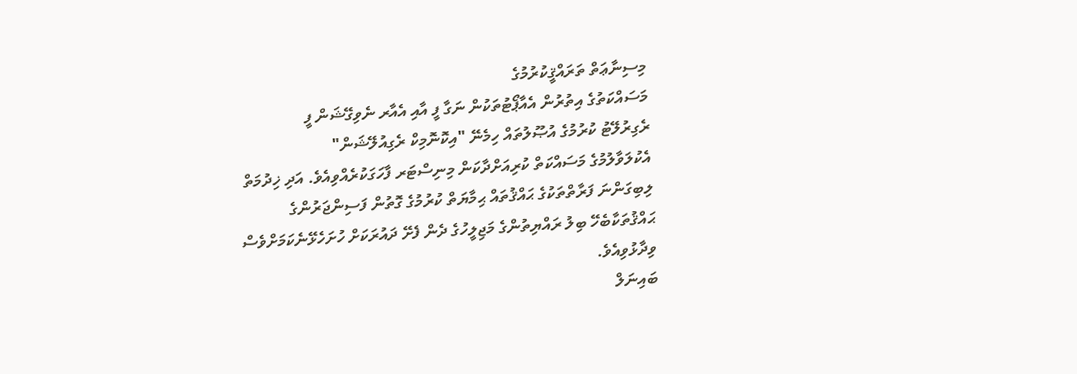މިސިނާޢަތް ތަރައްޤީކުރުމުގެ
މަސައްކަތުގެ އިތުރުން އެއާޕޯޓުތަކުން ނަގާ ފީ އާއި އެއާރ ނެވިގޭޝަން ފީ
ރެގިރުލޭޓު ކުރުމުގެ އުޞޫލުތައް ހިމެނޭ "އިކޮނޮމިކް ރެގިއުލޭޝަން"
އެކުލަވާލުމުގެ މަސައްކަތް ކުރިއަށްދާކަން މިނިސްޓަރ ފާހަގަކުރެއްވިއެވެ. އަދި ޚިދުމަތް
ލިބިގަންނަ ފަރާތްތަކުގެ ޙައްޤުތައް ޙިމާޔަތް ކުރުމުގެ ގޮތުން ފަސިންޖަރުންގެ
ޙައްޤުތަކާބެހޭ ބިލު ރައްޔިތުންގެ މަޖިލީހުގެ ދެން ފެށޭ ދައުރަކަށް ހުށަހެޅޭނެކަމަށްވެސް
ވިދާޅުވިއެވެ.
ބައިނަލް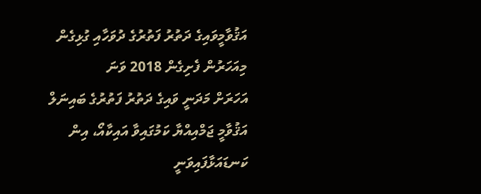އަޤުވާމީވައިގެ ދަތުރު ފަތުރުގެ ދުވަހާއި ގުޅިގެން މިއަހަރުން ފެށިގެން 2018 ވަނަ
އަހަރަށް މަދަނީ ވައިގެ ދަތުރު ފަތުރުގެ ބައިނަލް އަޤުވާމީ ޖަމްއިއްޔާ ކަމުގައިވާ އައިކާއޯ، އިން ކަނޑައަޅާފައިވަނީ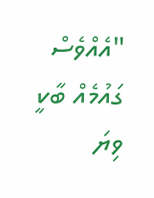"އެއްވެސް ގައުމެއް ބާކީ ވިޔަ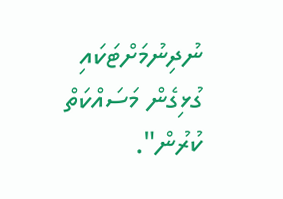ނުދިނުމަށްޓަކައި ގުޅިގެން މަސައްކަތް ކުރުން".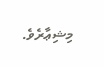މިޝިޢާރެވެ.